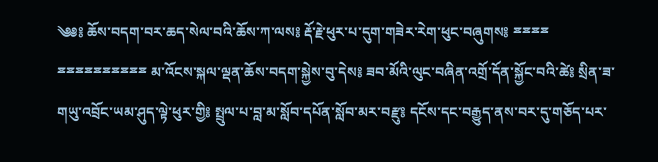༄༅༔ ཆོས་བདག་བར་ཆད་སེལ་བའི་ཆོས་ཀ་ལས༔ རྡོ་རྗེ་ཕུར་པ་དུག་གཟེར་རེག་ཕུང་བཞུགས༔ ྈྈྈྈ ྈྈྈྈྈྈྈྈྈྈ མ་འོངས་སྐལ་ལྡན་ཆོས་བདག་སྐྱེས་བུ་དེས༔ ཟབ་མོའི་ལུང་བཞིན་འགྲོ་དོན་སྐྱོང་བའི་ཚེ༔ སྲིན་ཟ་གཡུ་འབྲོང་ཡམ་ཤུད་ལྟེ་ཕུར་གྱི༔ སྤྲུལ་པ་བླ་མ་སློབ་དཔོན་སློབ་མར་བརྫུ༔ དངོས་དང་བརྒྱུད་ནས་བར་དུ་གཅོད་པར་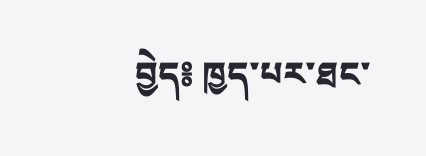བྱེད༔ ཁྱད་པར་ཐང་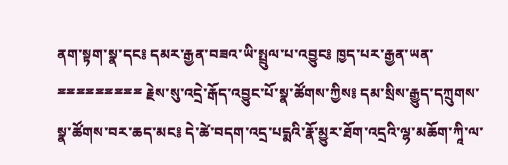ནག་སྟག་སྣ་དང༔ དམར་རྒྱན་བཟའ་ཡི་སྤྲུལ་པ་འབྱུང༔ ཁྱད་པར་རྒྱན་ཡན་ྈྈྈྈྈྈྈྈྈ རྗེས་སུ་འདྲེ་རྒོད་འབྱུང་པོ་སྣ་ཚོགས་ཀྱིས༔ དམ་སྲིས་རྒྱུད་དཀྲུགས་སྣ་ཚོགས་བར་ཆད་མང༔ དེ་ཚེ་བདག་འདྲ་པདྨའི་རྣོ་མྱུར་ཐོག་འདྲའི་ལྷ་མཆོག་ཀཱི་ལ་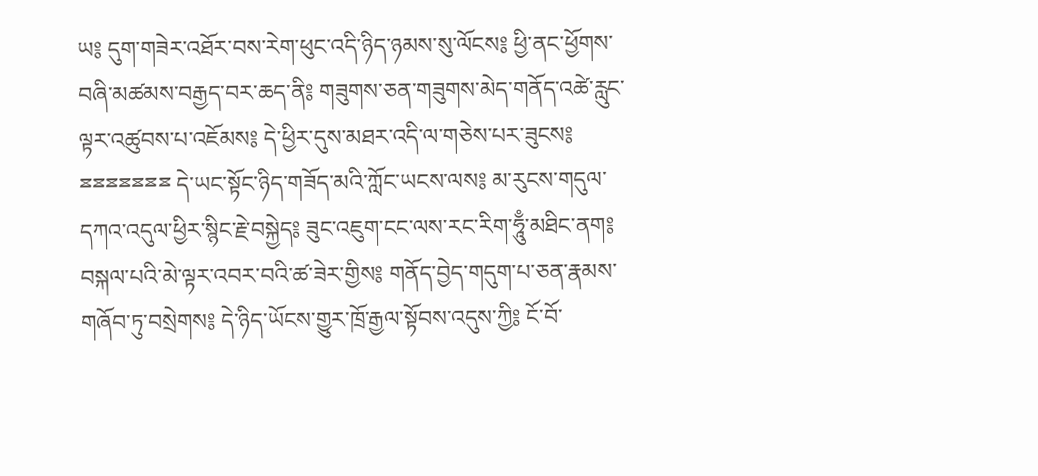ཡ༔ དུག་གཟེར་འཐོར་བས་རེག་ཕུང་འདི་ཉིད་ཉམས་སུ་ལོངས༔ ཕྱི་ནང་ཕྱོགས་བཞི་མཚམས་བརྒྱད་བར་ཆད་ནི༔ གཟུགས་ཅན་གཟུགས་མེད་གནོད་འཚེ་རླུང་ལྟར་འཚུབས་པ་འཇོམས༔ དེ་ཕྱིར་དུས་མཐར་འདི་ལ་གཅེས་པར་ཟུངས༔ ྈྈྈྈྈྈྈ དེ་ཡང་སྟོང་ཉིད་གཟོད་མའི་ཀློང་ཡངས་ལས༔ མ་རུངས་གདུལ་དཀའ་འདུལ་ཕྱིར་སྙིང་རྗེ་བསྐྱེད༔ ཟུང་འཇུག་ངང་ལས་རང་རིག་ཧཱུྃ་མཐིང་ནག༔ བསྐལ་པའི་མེ་ལྟར་འབར་བའི་ཚ་ཟེར་གྱིས༔ གནོད་བྱེད་གདུག་པ་ཅན་རྣམས་གཞོབ་ཏུ་བསྲེགས༔ དེ་ཉིད་ཡོངས་གྱུར་ཁྲོ་རྒྱལ་སྟོབས་འདུས་ཀྱི༔ ངོ་བོ་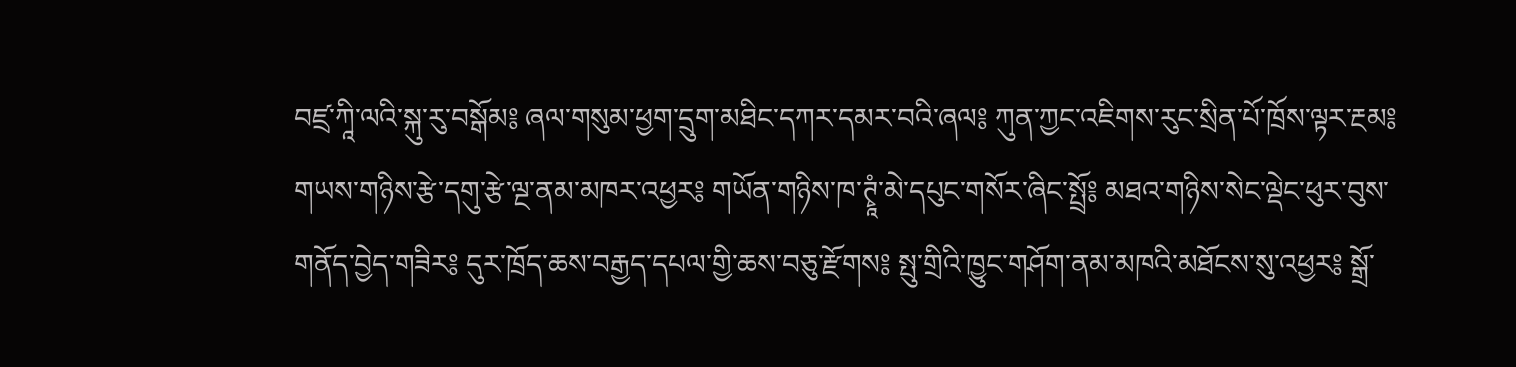བཛྲ་ཀཱི་ལའི་སྐུ་རུ་བསྒོམ༔ ཞལ་གསུམ་ཕྱག་དྲུག་མཐིང་དཀར་དམར་བའི་ཞལ༔ ཀུན་ཀྱང་འཇིགས་རུང་སྲིན་པོ་ཁྲོས་ལྟར་རྔམ༔ གཡས་གཉིས་རྩེ་དགུ་རྩེ་ལྔ་ནམ་མཁར་འཕྱར༔ གཡོན་གཉིས་ཁ་ཊྭཱཾ་མེ་དཔུང་གསོར་ཞིང་སྤྲོ༔ མཐའ་གཉིས་སེང་ལྡེང་ཕུར་བུས་གནོད་བྱེད་གཟིར༔ དུར་ཁྲོད་ཆས་བརྒྱད་དཔལ་གྱི་ཆས་བཅུ་རྫོགས༔ སྤུ་གྲིའི་ཁྱུང་གཤོག་ནམ་མཁའི་མཐོངས་སུ་འཕྱར༔ སྒྲོ་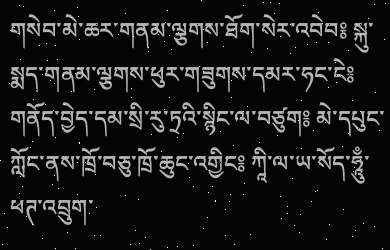གསེབ་མེ་ཆར་གནམ་ལྕགས་ཐོག་སེར་འབེབ༔ སྐུ་སྨད་གནམ་ལྕགས་ཕུར་གཟུགས་དམར་ཧང་ངེ༔ གནོད་བྱེད་དམ་སྲི་རུ་ཏྲའི་སྙིང་ལ་བཙུག༔ མེ་དཔུང་ཀློང་ནས་ཁྲོ་བཅུ་ཁྲོ་ཆུང་འགྱིང༔ ཀཱི་ལ་ཡ་སོད་ཧཱུྃ་ཕཊ་འབྲུག་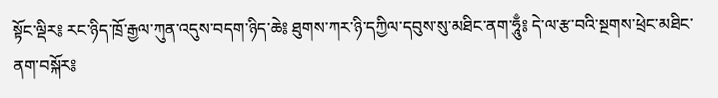སྟོང་ལྡིར༔ རང་ཉིད་ཁྲོ་རྒྱལ་ཀུན་འདུས་བདག་ཉིད་ཆེ༔ ཐུགས་ཀར་ཉི་དཀྱིལ་དབུས་སུ་མཐིང་ནག་ཧཱུྃ༔ དེ་ལ་རྩ་བའི་སྔགས་ཕྲེང་མཐིང་ནག་བསྐོར༔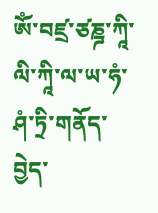ཨོཾ་བཛྲ་ཙཎྜ་ཀཱི་ལི་ཀཱི་ལ་ཡ་ཧཾ་ཤཾ་ཏྲི་གནོད་བྱེད་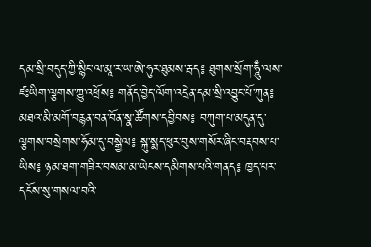དམ་སྲི་བདུད་ཀྱི་སྙིང་ལ་མཱ་ར་ཡ་ཨེ་ཧུར་ཐུམས་རྦད༔ ཐུགས་སྲོག་ཧཱུྃ་ལས་ཛཿཡིག་ལྕགས་ཀྱུ་འཕྲོས༔ གནོད་བྱེད་ལོག་འདྲེན་དམ་སྲི་འབྱུང་པོ་ཀུན༔ མཐའ་མི་མགོ་བརྙན་བན་བོན་སྣ་ཚོགས་དབྱིབས༔ བཀུག་པ་མདུན་དུ་ལྕགས་བསྲེགས་ཧོམ་དུ་བསྒྱེལ༔ སྐུ་སྨད་ཕུར་བུས་གསོར་ཞིང་བརྡབས་པ་ཡིས༔ ཉམ་ཐག་གཟིར་བསམ་མ་ཡེངས་དམིགས་པའི་གནད༔ ཁྱད་པར་དངོས་སུ་གསལ་བའི་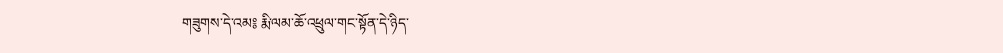གཟུགས་དེ་འམ༔ རྨི་ལམ་ཆོ་འཕྲུལ་གང་སྟོན་དེ་ཉིད་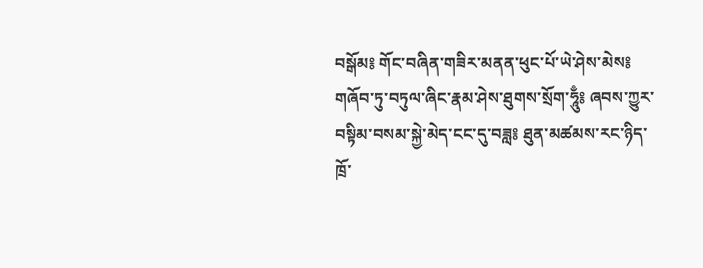བསྒོམ༔ གོང་བཞིན་གཟིར་མནན་ཕུང་པོ་ཡེ་ཤེས་མེས༔ གཞོབ་ཏུ་བཏུལ་ཞིང་རྣམ་ཤེས་ཐུགས་སྲོག་ཧཱུྃ༔ ཞབས་ཀྱུར་བསྟིམ་བསམ་སྐྱེ་མེད་ངང་དུ་བཟླ༔ ཐུན་མཚམས་རང་ཉིད་ཁྲོ་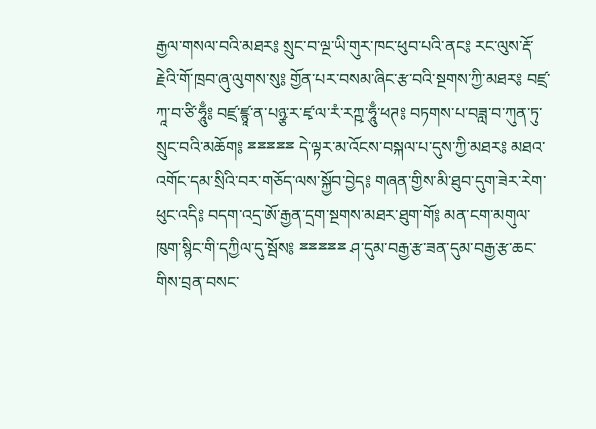རྒྱལ་གསལ་བའི་མཐར༔ སྲུང་བ་ལྔ་ཡི་གུར་ཁང་ཕུབ་པའི་ནང༔ རང་ལུས་རྡོ་རྗེའི་གོ་ཁྲབ་ཞུ་ལུགས་སུ༔ གྱོན་པར་བསམ་ཞིང་རྩ་བའི་སྔགས་ཀྱི་མཐར༔ བཛྲ་ཀཱ་བ་ཙི་ཧཱུྃ༔ བཛྲ་ཛྙཱ་ན་པཉྩ་ར་ཛྭ་ལ་རཾ་རཀྵ་ཧཱུྃ་ཕཊ༔ བཏགས་པ་བཟླ་བ་ཀུན་ཏུ་སྲུང་བའི་མཆོག༔ ྈྈྈྈྈ དེ་ལྟར་མ་འོངས་བསྐལ་པ་དུས་ཀྱི་མཐར༔ མཐའ་འགོང་དམ་སྲིའི་བར་གཅོད་ལས་སྐྱོབ་བྱེད༔ གཞན་གྱིས་མི་ཐུབ་དུག་ཟེར་རེག་ཕུང་འདི༔ བདག་འདྲ་ཨོ་རྒྱན་དྲག་སྔགས་མཐར་ཐུག་གོ༔ མན་ངག་མགུལ་ཁུག་སྙིང་གི་དཀྱིལ་དུ་སྦོས༔ ྈྈྈྈྈ ཤ་དུམ་བརྒྱ་རྩ་ཟན་དུམ་བརྒྱ་རྩ་ཆང་གིས་བྲན་བསང་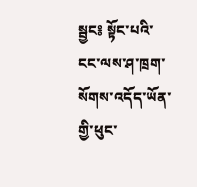སྦྱང༔ སྟོང་པའི་ངང་ལས་ཤ་ཁྲག་སོགས་འདོད་ཡོན་གྱི་ཕུང་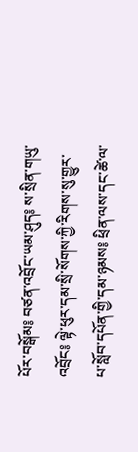པོར་བསྒོམ༔ བཙན་འབྲོང་ཡམ་ཤུད༔ ས་སྲིན་གཡུ་འབྲོང༔ ལྟེ་ཕུར་དམ་སྲི་སོགས་ཀྱི་རིགས་སུ་གྱུར་པ་སློབ་དཔོན་གྱི་དམ་ཉམས༔ ཕྲིན་ལས་དང་ཚེ་ལ་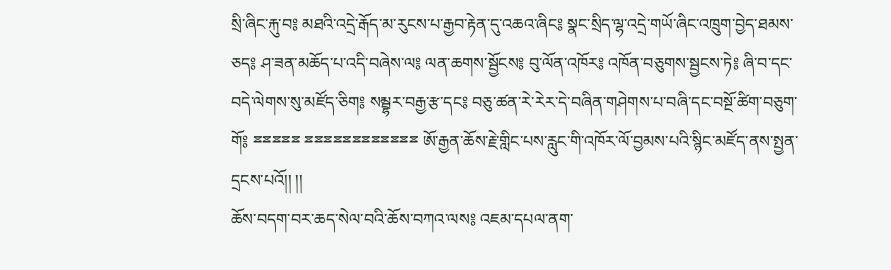སྲི་ཞིང་རྐུ་བ༔ མཐའི་འདྲེ་རྒོད་མ་རུངས་པ་རྒྱབ་རྟེན་དུ་འཆའ་ཞིང༔ སྣང་སྲིད་ལྷ་འདྲེ་གཡོ་ཞིང་འཁྲུག་བྱེད་ཐམས་ཅད༔ ཤ་ཟན་མཆོད་པ་འདི་བཞེས་ལ༔ ལན་ཆགས་སྦྱོངས༔ བུ་ལོན་འཁོར༔ འཁོན་བཅུགས་སྦྱངས་ཏེ༔ ཞི་བ་དང་བདེ་ལེགས་སུ་མཛོད་ཅིག༔ སམྦྷར་བརྒྱ་རྩ་དང༔ བཅུ་ཚན་རེ་རེར་དེ་བཞིན་གཤེགས་པ་བཞི་དང་བསྔོ་ཚིག་བཅུག་གོ༔ ྈྈྈྈྈ ྈྈྈྈྈྈྈྈྈྈྈྈ ཨོ་རྒྱན་ཆོས་རྗེ་གླིང་པས་རླུང་གི་འཁོར་ལོ་བྱམས་པའི་སྙིང་མཛོད་ནས་སྤྱན་དྲངས་པའོ།། །།
ཆོས་བདག་བར་ཆད་སེལ་བའི་ཆོས་བཀའ་ལས༔ འཇམ་དཔལ་ནག་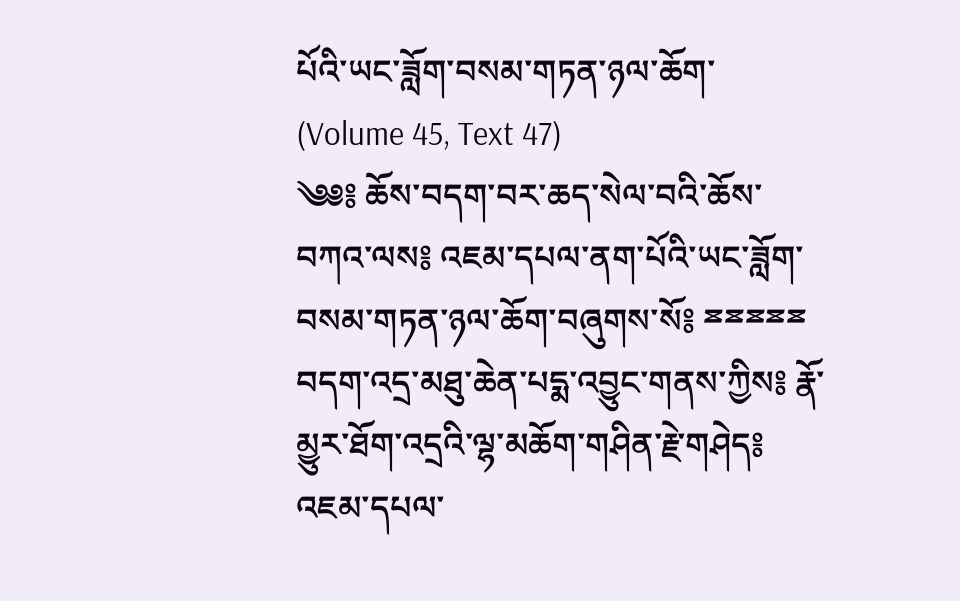པོའི་ཡང་ཟློག་བསམ་གཏན་ཉལ་ཆོག་ (Volume 45, Text 47)
༄༅༔ ཆོས་བདག་བར་ཆད་སེལ་བའི་ཆོས་བཀའ་ལས༔ འཇམ་དཔལ་ནག་པོའི་ཡང་ཟློག་བསམ་གཏན་ཉལ་ཆོག་བཞུགས་སོ༔ ྈྈྈྈྈ བདག་འདྲ་མཐུ་ཆེན་པདྨ་འབྱུང་གནས་ཀྱིས༔ རྣོ་མྱུར་ཐོག་འདྲའི་ལྷ་མཆོག་གཤིན་རྗེ་གཤེད༔ འཇམ་དཔལ་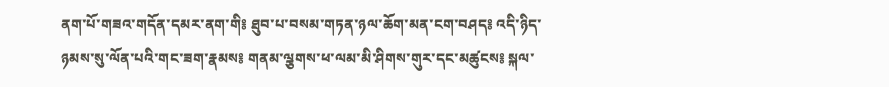ནག་པོ་གཟའ་གདོན་དམར་ནག་གི༔ ཐུབ་པ་བསམ་གཏན་ཉལ་ཆོག་མན་ངག་བཤད༔ འདི་ཉིད་ཉམས་སུ་ལོན་པའི་གང་ཟག་རྣམས༔ གནམ་ལྕགས་ཕ་ལམ་མི་ཤིགས་གུར་དང་མཚུངས༔ སྐལ་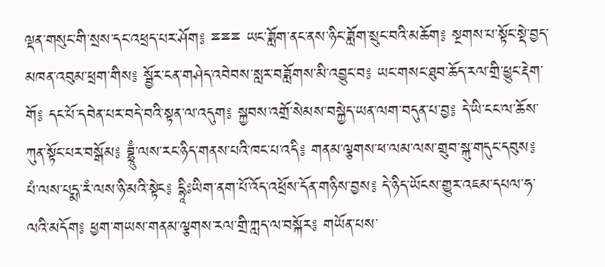ལྡན་གསུང་གི་སྲས་དང་འཕྲད་པར་ཤོག༔ ྈྈྈ ཡང་ཟློག་ནང་ནས་ཉིང་ཟློག་སྲུང་བའི་མཆོག༔ སྔགས་པ་སྟོང་སྡེ་བྱད་མཁན་འབུམ་ཕྲག་གིས༔ སྦྱོར་ངན་གཤེད་འབེབས་སླར་བཟློགས་མི་འབྱུང་བ༔ ཡང་གསང་ཐུབ་ཆོད་རལ་གྲི་ཕྱུང་རྡེག་གོ༔ དང་པོ་དབེན་པར་བདེ་བའི་སྟན་ལ་འདུག༔ སྐྱབས་འགྲོ་སེམས་བསྐྱེད་ཡན་ལག་བདུན་པ་བྱ༔ དེ་ཡི་ངང་ལ་ཆོས་ཀུན་སྟོང་པར་བསྒོམ༔ བྷྲཱུྃ་ལས་རང་ཉིད་གནས་པའི་ཁང་པ་འདི༔ གནམ་ལྕགས་ཕ་ལམ་ལས་གྲུབ་སྐུ་གདུང་དབུས༔ པཾ་ལས་པདྨ་རཾ་ལས་ཉི་མའི་སྟེང༔ དྷཱིཿཡིག་ནག་པོ་འོད་འཕྲོས་དོན་གཉིས་བྱས༔ དེ་ཉིད་ཡོངས་གྱུར་འཇམ་དཔལ་ཧ་ལའི་མདོག༔ ཕྱག་གཡས་གནམ་ལྕགས་རལ་གྲི་ཀླད་ལ་བསྐོར༔ གཡོན་པས་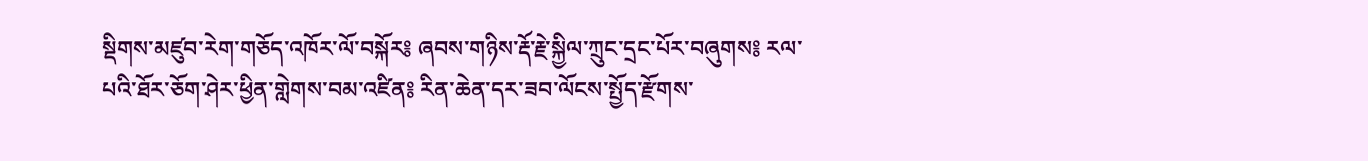སྡིགས་མཛུབ་རེག་གཅོད་འཁོར་ལོ་བསྐོར༔ ཞབས་གཉིས་རྡོ་རྗེ་སྐྱིལ་ཀྲུང་དྲང་པོར་བཞུགས༔ རལ་པའི་ཐོར་ཅོག་ཤེར་ཕྱིན་གླེགས་བམ་འཛིན༔ རིན་ཆེན་དར་ཟབ་ལོངས་སྤྱོད་རྫོགས་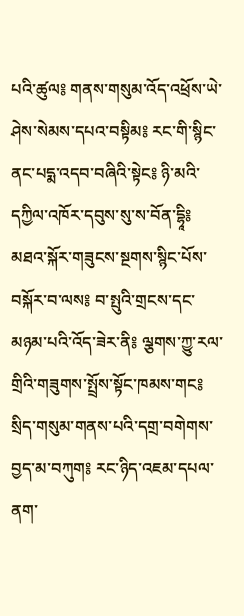པའི་ཚུལ༔ གནས་གསུམ་འོད་འཕྲོས་ཡེ་ཤེས་སེམས་དཔའ་བསྟིམ༔ རང་གི་སྙིང་ནང་པདྨ་འདབ་བཞིའི་སྟེང༔ ཉི་མའི་དཀྱིལ་འཁོར་དབུས་སུ་ས་བོན་དྷཱི༔ མཐའ་སྐོར་གཟུངས་སྔགས་སྙིང་པོས་བསྐོར་བ་ལས༔ བ་སྤུའི་གྲངས་དང་མཉམ་པའི་འོད་ཟེར་ནི༔ ལྕགས་ཀྱུ་རལ་གྲིའི་གཟུགས་སྤྲོས་སྟོང་ཁམས་གང༔ སྲིད་གསུམ་གནས་པའི་དགྲ་བགེགས་བྱད་མ་བཀུག༔ རང་ཉིད་འཇམ་དཔལ་ནག་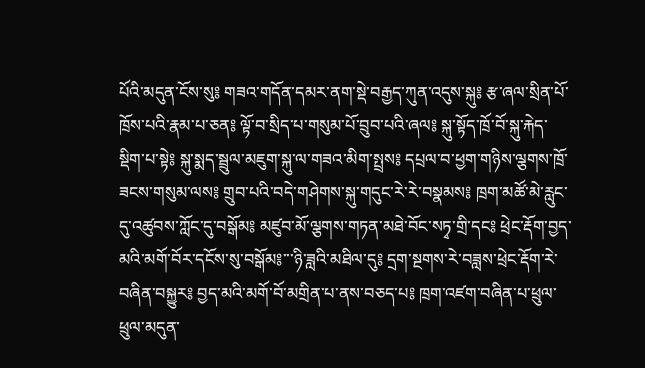པོའི་མདུན་ངོས་སུ༔ གཟའ་གདོན་དམར་ནག་སྡེ་བརྒྱད་ཀུན་འདུས་སྐུ༔ རྩ་ཞལ་སྲིན་པོ་ཁྲོས་པའི་རྣམ་པ་ཅན༔ ལྟོ་བ་སྲིད་པ་གསུམ་པོ་བྲུབ་པའི་ཞལ༔ སྐུ་སྟོད་ཁྲོ་བོ་སྐུ་རྐེད་སྡིག་པ་སྟེ༔ སྐུ་སྨད་སྦྲུལ་མཇུག་སྐུ་ལ་གཟའ་མིག་སྤྲས༔ དཔྲལ་བ་ཕྱག་གཉིས་ལྕགས་ཁྲོ་ཟངས་གསུམ་ལས༔ གྲུབ་པའི་བདེ་གཤེགས་སྐུ་གདུང་རེ་རེ་བསྣམས༔ ཁྲག་མཚོ་མེ་རླུང་དུ་འཚུབས་ཀློང་དུ་བསྒོམ༔ མཛུབ་མོ་ལྕགས་གཏན་མཐེ་བོང་སཏྭ་གྲི་དང༔ ཕྲེང་རྡོག་བྱད་མའི་མགོ་བོར་དངོས་སུ་བསྒོམ༔་་་ཉི་ཟླའི་མཐིལ་དུ༔ དྲག་སྔགས་རེ་བཟླས་ཕྲེང་རྡོག་རེ་བཞིན་བསྐྱུར༔ བྱད་མའི་མགོ་བོ་མགྲིན་པ་ནས་བཅད་པ༔ ཁྲག་འཛག་བཞིན་པ་ཕྲུལ་ཕྲུལ་མདུན་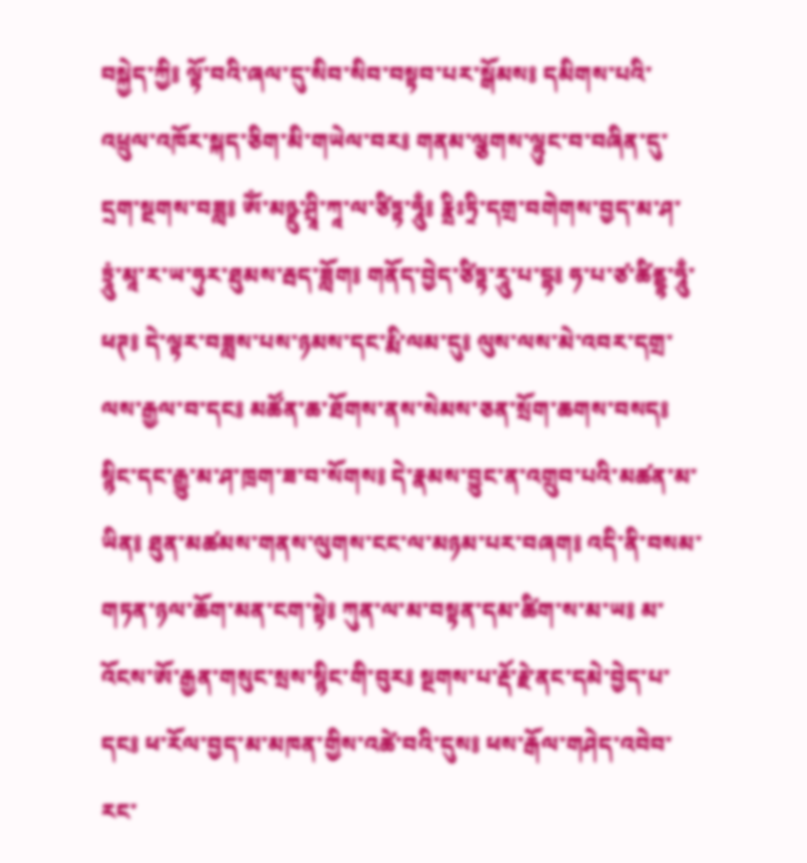བསྐྱེད་ཀྱི༔ ལྟོ་བའི་ཞལ་དུ་སིབ་སིབ་བསྟབ་པར་སྒོམས༔ དམིགས་པའི་འཕྲུལ་འཁོར་སྐད་ཅིག་མི་གཡེལ་བར༔ གནམ་ལྕགས་ལྷུང་བ་བཞིན་དུ་དྲག་སྔགས་བཟླ༔ ཨོཾ་མཉྫུ་ཤྲཱི་ཀཱ་ལ་ཙིཏྟ་ཧཱུྃ༔ རྣྲིཿཏྲི་དགྲ་བགེགས་བྱད་མ་ཤ་ཏྲཱུཾ་མཱ་ར་ཡ་ཧུར་ཐུམས་རྦད་ཟློག༔ གནོད་བྱེད་ཙིཏྟ་རཱུ་པ་དྷ༔ ཧ་པ་ཙ་ཚིནྡྷ་ཧཱུྃ་ཕཊ༔ དེ་ལྟར་བཟླས་པས་ཉམས་དང་རྨི་ལམ་དུ༔ ལུས་ལས་མེ་འབར་དགྲ་ལས་རྒྱལ་བ་དང༔ མཚོན་ཆ་ཐོགས་ནས་སེམས་ཅན་སྲོག་ཆགས་བསད༔ སྙིང་དང་རྒྱུ་མ་ཤ་ཁྲག་ཟ་བ་སོགས༔ དེ་རྣམས་བྱུང་ན་འགྲུབ་པའི་མཚན་མ་ཡིན༔ ཐུན་མཚམས་གནས་ལུགས་ངང་ལ་མཉམ་པར་བཞག༔ འདི་ནི་བསམ་གཏན་ཉལ་ཆོག་མན་ངག་སྟེ༔ ཀུན་ལ་མ་བསྟན་དམ་ཚིག་ས་མ་ཡ༔ མ་འོངས་ཨོ་རྒྱན་གསུང་སྲས་སྙིང་གི་བུར༔ སྔགས་པ་རྡོ་རྗེ་ནང་དམེ་བྱེད་པ་དང༔ ཕ་རོལ་བྱད་མ་མཁན་གྱིས་འཚེ་བའི་དུས༔ ཕས་རྒོལ་གཤེད་འབེབ་རང་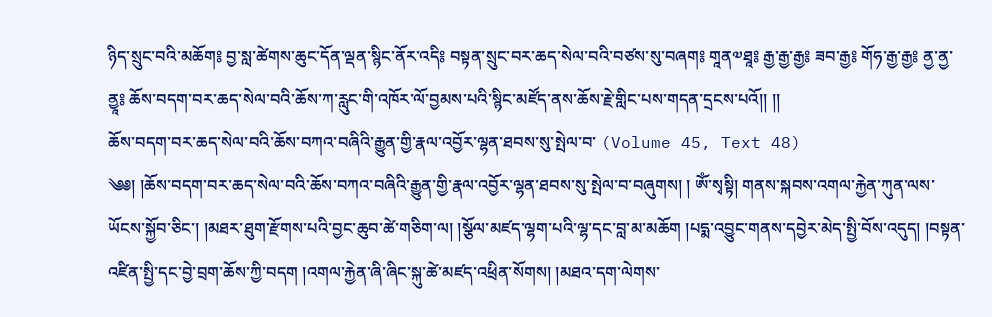ཉིད་སྲུང་བའི་མཆོག༔ བྱ་སླ་ཚེགས་ཆུང་དོན་ལྡན་སྙིང་ནོར་འདི༔ བསྟན་སྲུང་བར་ཆད་སེལ་བའི་བཙས་སུ་བཞག༔ གཱན༧ཐཱ༔ རྒྱ་རྒྱ་རྒྱ༔ ཟབ་རྒྱ༔ གོཧ་རྒྱ་རྒྱ༔ ནྱ་ནྱ་ནྱཱ༔ ཆོས་བདག་བར་ཆད་སེལ་བའི་ཆོས་ཀ་རླུང་གི་འཁོར་ལོ་བྱམས་པའི་སྙིང་མཛོད་ནས་ཆོས་རྗེ་གླིང་པས་གདན་དྲངས་པའོ།། །།
ཆོས་བདག་བར་ཆད་སེལ་བའི་ཆོས་བཀའ་བཞིའི་རྒྱུན་གྱི་རྣལ་འབྱོར་ལྷན་ཐབས་སུ་སྤེལ་བ་ (Volume 45, Text 48)
༄༅། །ཆོས་བདག་བར་ཆད་སེལ་བའི་ཆོས་བཀའ་བཞིའི་རྒྱུན་གྱི་རྣལ་འབྱོར་ལྷན་ཐབས་སུ་སྤེལ་བ་བཞུགས། ། ཨོཾ་སྭསྟི། གནས་སྐབས་འགལ་རྐྱེན་ཀུན་ལས་ཡོངས་སྐྱོབ་ཅིང་། །མཐར་ཐུག་རྫོགས་པའི་བྱང་ཆུབ་ཚེ་གཅིག་ལ། །སྩོལ་མཛད་ལྷག་པའི་ལྷ་དང་བླ་མ་མཆོག །པདྨ་འབྱུང་གནས་དབྱེར་མེད་སྤྱི་བོས་འདུད། །བསྟན་འཛིན་སྤྱི་དང་བྱེ་བྲག་ཆོས་ཀྱི་བདག །འགལ་རྐྱེན་ཞི་ཞིང་སྐུ་ཚེ་མཛད་འཕྲིན་སོགས། །མཐའ་དག་ལེགས་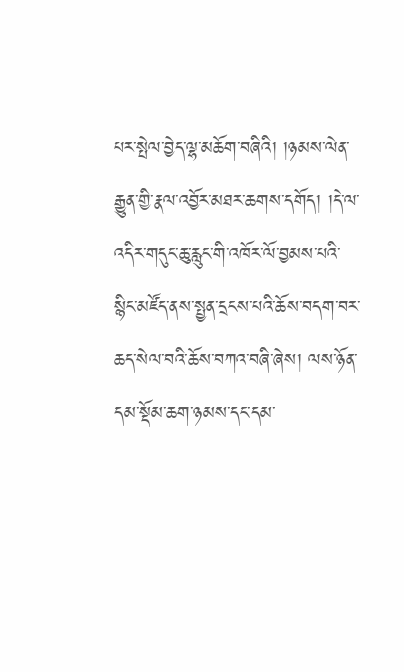པར་སྤེལ་བྱེད་ལྷ་མཆོག་བཞིའི། །ཉམས་ལེན་རྒྱུན་གྱི་རྣལ་འབྱོར་མཐར་ཆགས་དགོད། །དེ་ལ་འདིར་གདུང་ཆུ་རླུང་གི་འཁོར་ལོ་བྱམས་པའི་སྙིང་མཛོད་ནས་སྤྱན་དྲངས་པའི་ཆོས་བདག་བར་ཆད་སེལ་བའི་ཆོས་བཀའ་བཞི་ཞེས། ལས་ཉོན་དམ་སྡོམ་ཆག་ཉམས་དང་དམ་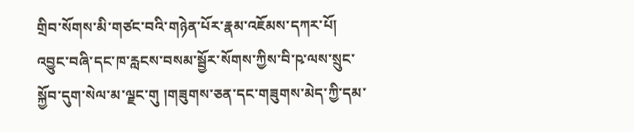གྲིབ་སོགས་མི་གཙང་བའི་གཉེན་པོར་རྣམ་འཇོམས་དཀར་པོ། འབྱུང་བཞི་དང་ཁ་རླངས་བསམ་སྦྱོར་སོགས་ཀྱིས་བི་ཥ་ལས་སྲུང་སྐྱོབ་དུག་སེལ་མ་ལྗང་གུ །གཟུགས་ཅན་དང་གཟུགས་མེད་ཀྱི་དམ་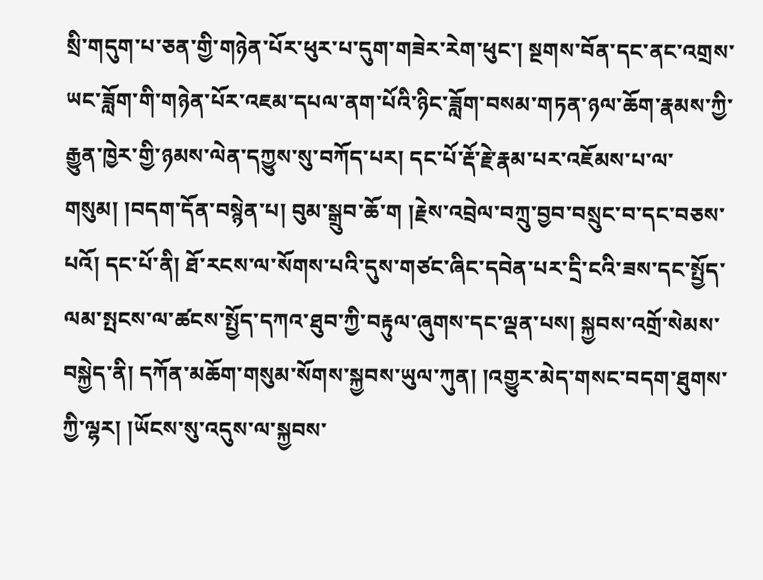སྲི་གདུག་པ་ཅན་གྱི་གཉེན་པོར་ཕུར་པ་དུག་གཟེར་རེག་ཕུང་། སྔགས་བོན་དང་ནང་འགྲས་ཡང་ཟློག་གི་གཉེན་པོར་འཇམ་དཔལ་ནག་པོའི་ཉིང་ཟློག་བསམ་གཏན་ཉལ་ཆོག་རྣམས་ཀྱི་རྒྱུན་ཁྱེར་གྱི་ཉམས་ལེན་དཀྱུས་སུ་བཀོད་པར། དང་པོ་རྡོ་རྗེ་རྣམ་པར་འཇོམས་པ་ལ་གསུམ། །བདག་དོན་བསྙེན་པ། བུམ་སྒྲུབ་ཆོ་ག །རྗེས་འབྲེལ་བཀྲུ་བྱབ་བསྲུང་བ་དང་བཅས་པའོ། དང་པོ་ནི། ཐོ་རངས་ལ་སོགས་པའི་དུས་གཙང་ཞིང་དབེན་པར་དྲི་ངའི་ཟས་དང་སྤྱོད་ལམ་སྤངས་ལ་ཚངས་སྤྱོད་དཀའ་ཐུབ་ཀྱི་བརྟུལ་ཞུགས་དང་ལྡན་པས། སྐྱབས་འགྲོ་སེམས་བསྐྱེད་ནི། དཀོན་མཆོག་གསུམ་སོགས་སྐྱབས་ཡུལ་ཀུན། །འགྱུར་མེད་གསང་བདག་ཐུགས་ཀྱི་ལྷར། །ཡོངས་སུ་འདུས་ལ་སྐྱབས་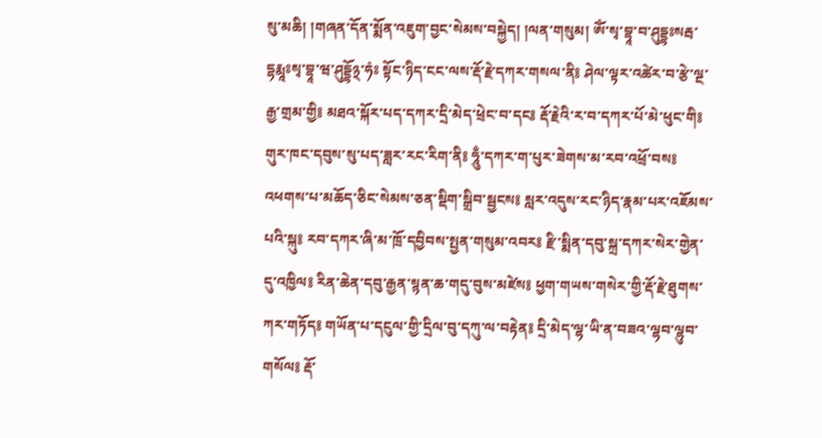སུ་མཆི། །གཞན་དོན་སྨོན་འཇུག་བྱང་སེམས་བསྐྱེད། །ལན་གསུམ། ཨོཾ་སྭ་བྷཱ་བ་ཤུདྡྷཿསརྦ་དྷརྨཱཿསྭ་བྷཱ་ཝ་ཤུདྡྷོ྅་ཧཾཿ སྟོང་ཉིད་ངང་ལས་རྡོ་རྗེ་དཀར་གསལ་ནི༔ ཤེལ་ལྟར་འཚེར་བ་རྩེ་ལྔ་རྒྱ་གྲམ་གྱི༔ མཐའ་སྐོར་པད་དཀར་དྲི་མེད་ཕྲེང་བ་དང༔ རྡོ་རྗེའི་ར་བ་དཀར་པོ་མེ་ཕུང་གི༔ གུར་ཁང་དབུས་སུ་པད་ཟླར་རང་རིག་ནི༔ ཧཱུྃ་དཀར་ག་པུར་ཟེགས་མ་རབ་འཕྲོ་བས༔ འཕགས་པ་མཆོད་ཅིང་སེམས་ཅན་སྡིག་སྒྲིབ་སྦྱངས༔ སླར་འདུས་རང་ཉིད་རྣམ་པར་འཇོམས་པའི་སྐུ༔ རབ་དཀར་ཞི་མ་ཁྲོ་དབྱིབས་སྤྱན་གསུམ་འབར༔ རྫི་སྨིན་དབུ་སྐྲ་དཀར་སེར་གྱེན་དུ་འཁྱིལ༔ རིན་ཆེན་དབུ་རྒྱན་སྙན་ཆ་གདུ་བུས་མཛེས༔ ཕྱག་གཡས་གསེར་གྱི་རྡོ་རྗེ་ཐུགས་ཀར་གཏོད༔ གཡོན་པ་དངུལ་གྱི་དྲིལ་བུ་དཀུ་ལ་བརྟེན༔ དྲི་མེད་ལྷ་ཡི་ན་བཟའ་ལྷབ་ལྷུབ་གསོལ༔ རྡོ་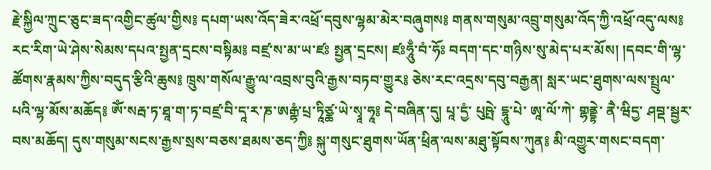རྗེ་སྐྱིལ་ཀྲུང་ཅུང་ཟད་འགྱིང་ཚུལ་གྱིས༔ དཔག་ཡས་འོད་ཟེར་འཕྲོ་དབུས་ལྷམ་མེར་བཞུགས༔ གནས་གསུམ་འབྲུ་གསུམ་འོད་ཀྱི་འཕྲོ་འདུ་ལས༔ རང་རིག་ཡེ་ཤེས་སེམས་དཔའ་སྤྱན་དྲངས་བསྟིམ༔ བཛྲ་ས་མ་ཡ་ཛཿ སྤྱན་དྲངས། ཛཿཧཱུྃ་བཾ་ཧོཿ བདག་དང་གཉིས་སུ་མེད་པར་མོས། །དབང་གི་ལྷ་ཚོགས་རྣམས་ཀྱིས་བདུད་རྩིའི་ཆུས༔ ཁྲུས་གསོལ་རྒྱུ་ལ་འབྲས་བུའི་རྒྱས་བཏབ་གྱུར༔ ཅེས་རང་འདྲས་དབུ་བརྒྱན། སླར་ཡང་ཐུགས་ལས་སྤྲུལ་པའི་ལྷ་མོས་མཆོད༔ ཨོཾ་སརྦ་ཏ་ཐཱ་ག་ཏ་བཛྲ་བི་དཱ་ར་ཎ་ཨརྒྷཾ་པྲ་ཏཱིཙྪ་ཡེ་སྭཱ་ཧཱ༔ དེ་བཞིན་དུ། པཱ་དྱཾ་ པུཥྤེ་ དྷཱུ་པེ་ ཨཱ་ལོ་ཀེ་ གྷནྡྷེ་ ནཻ་ཝིདྱ་ ཤབྡ་སྦྱར་བས་མཆོད། དུས་གསུམ་སངས་རྒྱས་སྲས་བཅས་ཐམས་ཅད་ཀྱི༔ སྐུ་གསུང་ཐུགས་ཡོན་ཕྲིན་ལས་མཐུ་སྟོབས་ཀུན༔ མི་འགྱུར་གསང་བདག་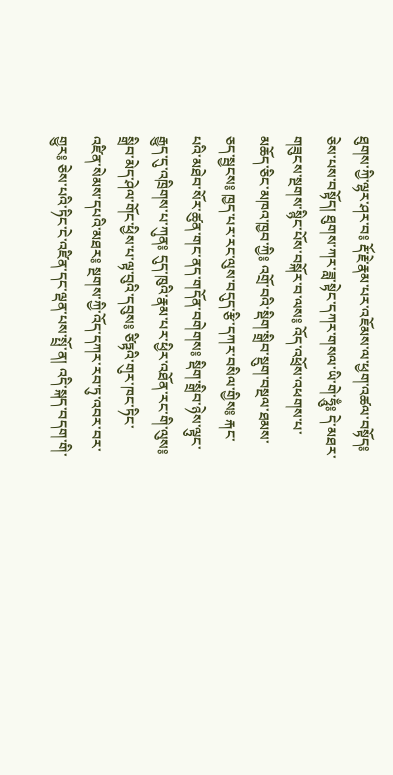ཐུགས་ཀྱི་ལྷར་ཤར་བ༔ རྡོ་རྗེ་རྣམ་པར་འཇོམས་ལ་ཕྱག་འཚལ་བསྟོད༔ ཅེས་པས་བསྟོད། ཐུགས་ཀར་ཟླ་སྟེང་དཀར་གསལ་ཡི་གེ་ཧཱུྃ༔ དེ་མཐར་གཟུངས་སྔགས་སྙིང་པོས་བསྐོར་བ་ལས༔ འོད་འཕྲོས་འཕགས་པ་མཆོད་ཅིང་མཁའ་ཁྱབ་ཀྱི༔ འགྲོ་བའི་སྡིག་སྒྲིབ་སྡུག་བསྔལ་ཐམས་ཅད་སྦྱངས༔ ཁྱད་པར་རང་ལུས་བདུད་རྩི་དཀར་བསིལ་གྱིས༔ རྐང་པའི་མཐེབ་སོར་ཚུན་གང་ནད་གདོན་བགེགས༔ སྡིག་སྒྲིབ་ཉེས་ལྟུང་རྒྱུད་དུ་འཁྲིགས་པ་ཀུན༔ དུད་ཁུའི་རྣམ་པར་ཕྱིར་འཐོན་རང་གི་ལུས༔ སྒྲིབ་མེད་ཤེལ་གོང་ཕྱིས་པ་ལྟ་བུའི་དབུས༔ ཙིཏྟའི་གུར་ཁང་ཏིང་འཛིན་སེམས་དཔའི་མཐར༔ སྔགས་ཀྱི་འོད་དཀར་རབ་ཏུ་འབར་བར་གྱུར༔ ཅེས་པའི་ཏིང་ངེ་འཛིན་དང་ལྡན་པས་སྤྲོ་ན། འདི་སྐད་བདག་གི་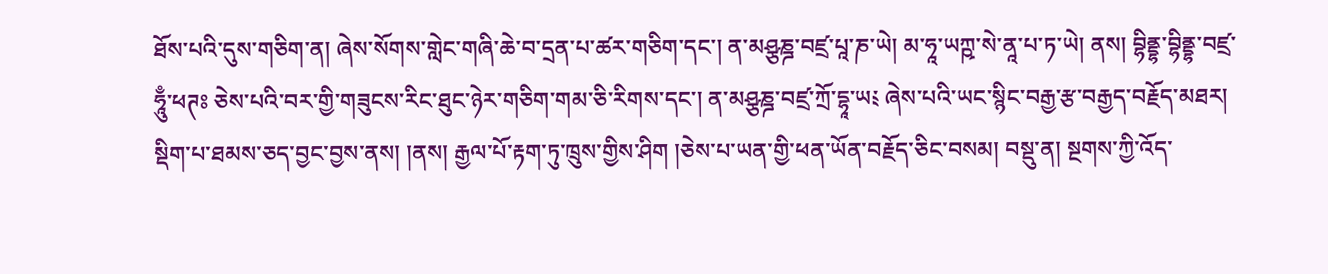ཐོས་པའི་དུས་གཅིག་ན། ཞེས་སོགས་གླེང་གཞི་ཆེ་བ་དྲན་པ་ཚར་གཅིག་དང་། ན་མཤྩཎྜ་བཛྲ་པཱ་ཎ་ཡེ། མ་ཧཱ་ཡཀྵ་སེ་ནཱ་པ་ཏ་ཡེ། ནས། བྷིནྡྷ་བྷིནྡྷ་བཛྲ་ཧཱུྃ་ཕཊཿ ཅེས་པའི་བར་གྱི་གཟུངས་རིང་ཐུང་ཉེར་གཅིག་གམ་ཅི་རིགས་དང་། ན་མཤྩཎྜ་བཛྲ་ཀྲོ་དྷཱ་ཡ༴ ཞེས་པའི་ཡང་སྙིང་བརྒྱ་རྩ་བརྒྱད་བརྗོད་མཐར། སྡིག་པ་ཐམས་ཅད་བྱང་བྱས་ནས། །ནས། རྒྱལ་པོ་རྟག་ཏུ་ཁྲུས་གྱིས་ཤིག །ཅེས་པ་ཡན་གྱི་ཕན་ཡོན་བརྗོད་ཅིང་བསམ། བསྡུ་ན། སྔགས་ཀྱི་འོད་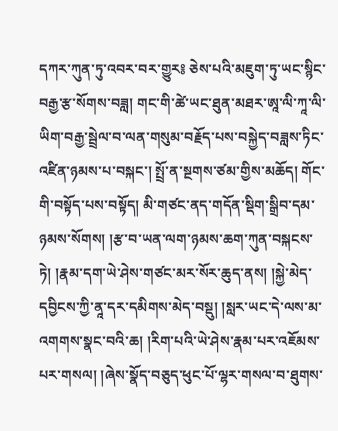དཀར་ཀུན་ཏུ་འབར་བར་གྱུར༔ ཅེས་པའི་མཇུག་ཏུ་ཡང་སྙིང་བརྒྱ་རྩ་སོགས་བཟླ། གང་གི་ཚེ་ཡང་ཐུན་མཐར་ཨཱ་ལི་ཀཱ་ལི་ཡིག་བརྒྱ་སྦྲེལ་བ་ལན་གསུམ་བརྗོད་པས་བསྐྱེད་བཟླས་ཏིང་འཛིན་ཉམས་པ་བསྐང་། སྤྲོ་ན་སྔགས་ཙམ་གྱིས་མཆོད། གོང་གི་བསྟོད་པས་བསྟོད། མི་གཙང་ནད་གདོན་སྡིག་སྒྲིབ་དམ་ཉམས་སོགས། །རྩ་བ་ཡན་ལག་ཉམས་ཆག་ཀུན་བསྐངས་ཏེ། །རྣམ་དག་ཡེ་ཤེས་གཙང་མར་སོར་ཆུད་ནས། །སྐྱེ་མེད་དབྱིངས་ཀྱི་ནཱ་དར་དམིགས་མེད་བསྡུ། །སླར་ཡང་དེ་ལས་མ་འགགས་སྣང་བའི་ཆ། །རིག་པའི་ཡེ་ཤེས་རྣམ་པར་འཇོམས་པར་གསལ། །ཞེས་སྣོད་བཅུད་ཕུང་པོ་ལྷར་གསལ་བ་ཐུགས་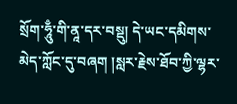སྲོག་ཧཱུྃ་གི་ནཱ་དར་བསྡུ། དེ་ཡང་དམིགས་མེད་ཀློང་དུ་བཞག །སླར་རྗེས་ཐོབ་ཀྱི་ལྷར་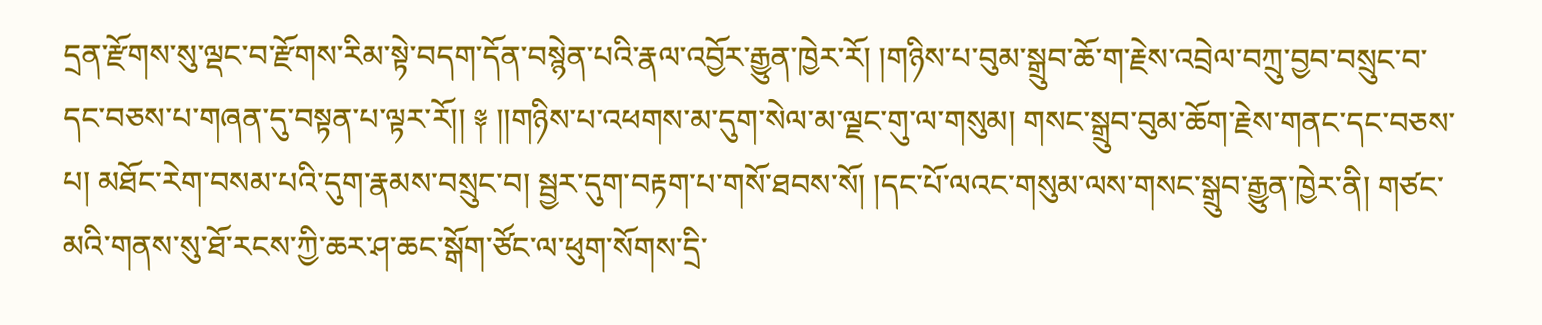དྲན་རྫོགས་སུ་ལྡང་བ་རྫོགས་རིམ་སྟེ་བདག་དོན་བསྙེན་པའི་རྣལ་འབྱོར་རྒྱུན་ཁྱེར་རོ། །གཉིས་པ་བུམ་སྒྲུབ་ཆོ་ག་རྗེས་འབྲེལ་བཀྲུ་བྱབ་བསྲུང་བ་དང་བཅས་པ་གཞན་དུ་བསྟན་པ་ལྟར་རོ།། ༈ །།གཉིས་པ་འཕགས་མ་དུག་སེལ་མ་ལྗང་གུ་ལ་གསུམ། གསང་སྒྲུབ་བུམ་ཆོག་རྗེས་གནང་དང་བཅས་པ། མཐོང་རེག་བསམ་པའི་དུག་རྣམས་བསྲུང་བ། སྦྱར་དུག་བརྟག་པ་གསོ་ཐབས་སོ། །དང་པོ་ལའང་གསུམ་ལས་གསང་སྒྲུབ་རྒྱུན་ཁྱེར་ནི། གཙང་མའི་གནས་སུ་ཐོ་རངས་ཀྱི་ཆར་ཤ་ཆང་སྒོག་ཙོང་ལ་ཕུག་སོགས་དྲི་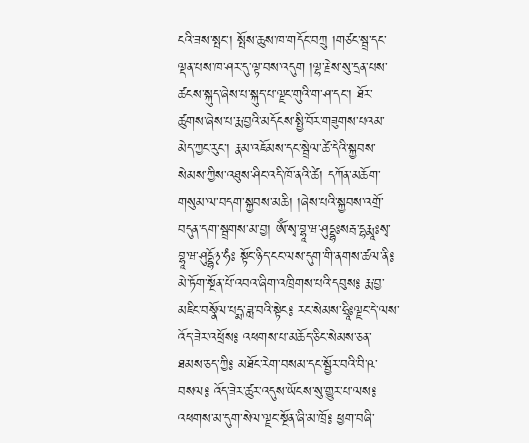ངའི་ཟས་སྤང་། སྤོས་ཆུས་ཁ་གདོང་བཀྲུ །གཙང་སྦྲ་དང་ལྡན་པས་ཁ་ཤར་དུ་ལྟ་བས་འདུག །ལྷ་རྗེས་སུ་དྲན་པས་ཚངས་སྐུད་ཞེས་པ་སྐུད་པ་ལྗང་གུའི་ག་ཤ་དང་། ཐོར་ཚུགས་ཞེས་པ་རྨ་བྱའི་མདོངས་སྤྱི་བོར་གཟུགས་པའམ་མེད་ཀྱང་རུང་། རྣམ་འཇོམས་དང་སྦྲེལ་ཚེ་དེའི་སྐྱབས་སེམས་ཀྱིས་འཐུས་ཤིང་འདི་ཁོ་ནའི་ཚེ། དཀོན་མཆོག་གསུམ་ལ་བདག་སྐྱབས་མཆི། །ཞེས་པའི་སྐྱབས་འགྲོ་བདུན་དག་སྦྲགས་མ་བྱ། ཨོཾ་སྭ་བྷཱ་ཝ་ཤུདྡྷཿསརྦ་དྷརྨཱཿསྭ་བྷཱ་ཝ་ཤུདྡྷོ྅་ཧཾཿ སྟོང་ཉིད་ངང་ལས་དུག་གི་ནགས་ཚལ་ནི༔ མེ་ཏོག་སྔོན་པོ་འབའ་ཞིག་འཁྲིགས་པའི་དབུས༔ རྨ་བྱ་མཇིང་བསྣོལ་པདྨ་ཟླ་བའི་སྟེང༔ རང་སེམས་ཧྲཱིཿལྗང་དེ་ལས་འོད་ཟེར་འཕྲོས༔ འཕགས་པ་མཆོད་ཅིང་སེམས་ཅན་ཐམས་ཅད་ཀྱི༔ མཐོང་རེག་བསམ་དང་སྦྱོར་བའི་བི་ཥ་བསལ༔ འོད་ཟེར་ཚུར་འདུས་ཡོངས་སུ་གྱུར་པ་ལས༔ འཕགས་མ་དུག་སེལ་ལྗང་སྔོན་ཞི་མ་ཁྲོ༔ ཕྱག་བཞི་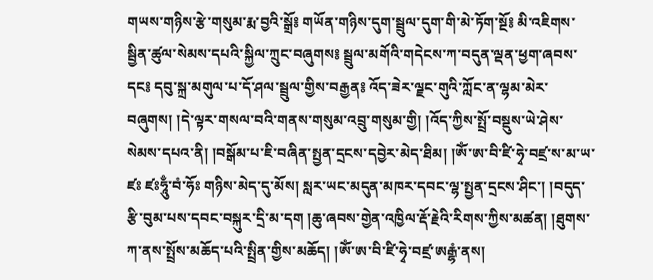གཡས་གཉིས་རྩེ་གསུམ་རྨ་བྱའི་སྒྲོ༔ གཡོན་གཉིས་དུག་སྦྲུལ་དུག་གི་མེ་ཏོག་སྔོ༔ མི་འཇིགས་སྦྱིན་ཚུལ་སེམས་དཔའི་སྐྱིལ་ཀྲུང་བཞུགས༔ སྦྲུལ་མགོའི་གདེངས་ཀ་བདུན་ལྡན་ཕྱག་ཞབས་དང༔ དབུ་སྐྲ་མགུལ་པ་དོ་ཤལ་སྦྲུལ་གྱིས་བརྒྱན༔ འོད་ཟེར་ལྗང་གུའི་ཀློང་ན་ལྷམ་མེར་བཞུགས། །དེ་ལྟར་གསལ་བའི་གནས་གསུམ་འབྲུ་གསུམ་གྱི། །འོད་ཀྱིས་སྤྲོ་བསྡུས་ཡེ་ཤེས་སེམས་དཔའ་ནི། །བསྒོམ་པ་ཇི་བཞིན་སྤྱན་དྲངས་དབྱེར་མེད་ཐིམ། །ཨོཾ་ཨ་བི་ཛི་ཧྭེ་བཛྲ་ས་མ་ཡ་ཛཿ ཛཿཧཱུྃ་བཾ་ཧོཿ གཉིས་མེད་དུ་མོས། སླར་ཡང་མདུན་མཁར་དབང་ལྷ་སྤྱན་དྲངས་ཤིང་། །བདུད་རྩི་བུམ་པས་དབང་བསྐུར་དྲི་མ་དག །ཆུ་ཞབས་གྱེན་འཁྱིལ་རྡོ་རྗེའི་རིགས་ཀྱིས་མཚན། །ཐུགས་ཀ་ནས་སྤྲོས་མཆོད་པའི་སྤྲིན་གྱིས་མཆོད། །ཨོཾ་ཨ་བི་ཛི་ཧྭེ་བཛྲ་ཨརྒྷཾ་ནས།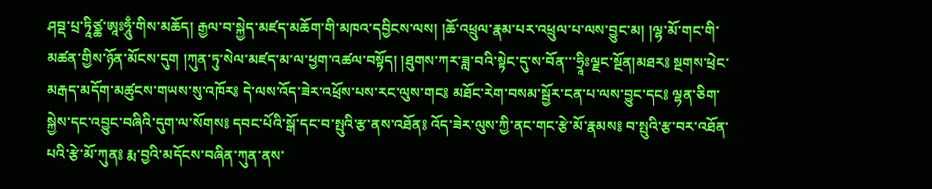ཤབྡ་པྲ་ཏཱིཙྪ་ཨཱཿཧཱུྃ་གིས་མཆོད། རྒྱལ་བ་སྐྱེད་མཛད་མཆོག་གི་མཁའ་དབྱིངས་ལས། །ཆོ་འཕྲུལ་རྣམ་པར་འཕྲུལ་པ་ལས་བྱུང་མ། །ལྷ་མོ་གང་གི་མཚན་གྱིས་ཉོན་མོངས་དུག །ཀུན་ཏུ་སེལ་མཛད་མ་ལ་ཕྱག་འཚལ་བསྟོད། །ཐུགས་ཀར་ཟླ་བའི་སྟེང་དུ་ས་བོན་་་ཧྲཱིཿལྗང་སྔོན།མཐར༔ སྔགས་ཕྲེང་མརྒད་མདོག་མཚུངས་གཡས་སུ་འཁོར༔ དེ་ལས་འོད་ཟེར་འཕྲོས་པས་རང་ལུས་གང༔ མཐོང་རེག་བསམ་སྦྱོར་ངན་པ་ལས་བྱུང་དང༔ ལྷན་ཅིག་སྐྱེས་དང་འབྱུང་བཞིའི་དུག་ལ་སོགས༔ དབང་པོའི་སྒོ་དང་བ་སྤུའི་རྩ་ནས་འཐོན༔ འོད་ཟེར་ལུས་ཀྱི་ནང་གང་རྩེ་མོ་རྣམས༔ བ་སྤུའི་རྩ་བར་འཐོན་པའི་རྩེ་མོ་ཀུན༔ རྨ་བྱའི་མདོངས་བཞིན་ཀུན་ནས་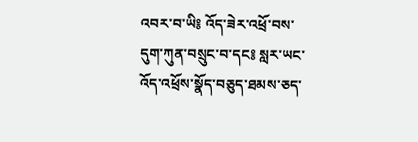འབར་བ་ཡི༔ འོད་ཟེར་འཕྲོ་བས་དུག་ཀུན་བསྲུང་བ་དང༔ སླར་ཡང་འོད་འཕྲོས་སྣོད་བཅུད་ཐམས་ཅད་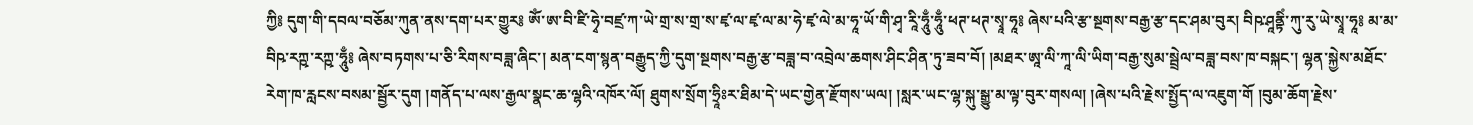ཀྱི༔ དུག་གི་དབལ་བཅོམ་ཀུན་ནས་དག་པར་གྱུར༔ ཨོཾ་ཨ་བི་ཛི་ཧྭེ་བཛྲ་ཀ་ཡེ་གྲ་ས་གྲ་ས་ཛྭ་ལ་ཛྭ་ལ་མ་ཧེ་ཛྭ་ལེ་མ་ཧཱ་ཡོ་གི་ཤྭ་རཱི་ཧཱུྃ་ཧཱུྃ་ཕཊ་ཕཊ་སྭཱ་ཧཱ༔ ཞེས་པའི་རྩ་སྔགས་བརྒྱ་རྩ་དང་ཤམ་བུར། བིཥ་ཤཱནྟིཾ་ཀུ་རུ་ཡེ་སྭཱ་ཧཱ༔ མ་མ་བིཥ་རཀྵ་རཀྵ་ཧཱུྃ༔ ཞེས་བཏགས་པ་ཅི་རིགས་བཟླ་ཞིང་། མན་ངག་སྙན་བརྒྱུད་ཀྱི་དུག་སྔགས་བརྒྱ་རྩ་བཟླ་བ་འབྲེལ་ཆགས་ཤིང་ཤིན་ཏུ་ཟབ་བོ། །མཐར་ཨཱ་ལི་ཀཱ་ལི་ཡིག་བརྒྱ་སུམ་སྦྲེལ་བཟླ་བས་ཁ་བསྐང་། ལྷན་སྐྱེས་མཐོང་རེག་ཁ་རླངས་བསམ་སྦྱོར་དུག །གནོད་པ་ལས་རྒྱལ་སྣང་ཆ་ལྷའི་འཁོར་ལོ། ཐུགས་སྲོག་ཧྲཱིཿར་ཐིམ་དེ་ཡང་གྱེན་རྫོགས་ཡལ། །སླར་ཡང་ལྷ་སྐུ་སྒྱུ་མ་ལྟ་བུར་གསལ། །ཞེས་པའི་རྗེས་སྤྱོད་ལ་འཇུག་གོ །བུམ་ཆོག་རྗེས་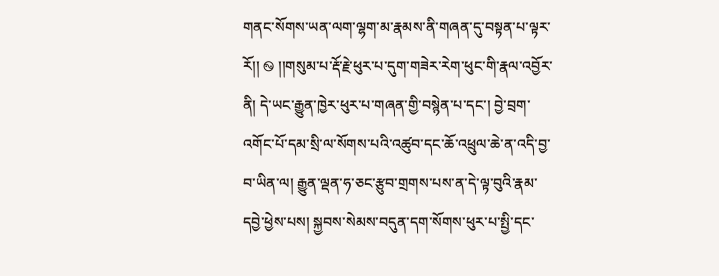གནང་སོགས་ཡན་ལག་ལྷག་མ་རྣམས་ནི་གཞན་དུ་བསྟན་པ་ལྟར་རོ།། ࿊ །།གསུམ་པ་རྡོ་རྗེ་ཕུར་པ་དུག་གཟེར་རེག་ཕུང་གི་རྣལ་འབྱོར་ནི། དེ་ཡང་རྒྱུན་ཁྱེར་ཕུར་པ་གཞན་གྱི་བསྙེན་པ་དང་། བྱེ་བྲག་འགོང་པོ་དམ་སྲི་ལ་སོགས་པའི་འཚུབ་དང་ཆོ་འཕྲུལ་ཆེ་ན་འདི་བྱ་བ་ཡིན་ལ། རྒྱུན་ལྡན་ཧ་ཅང་རྩུབ་གྲགས་པས་ན་དེ་ལྟ་བུའི་རྣམ་དབྱེ་ཕྱེས་པས། སྐྱབས་སེམས་བདུན་དག་སོགས་ཕུར་པ་སྤྱི་དང་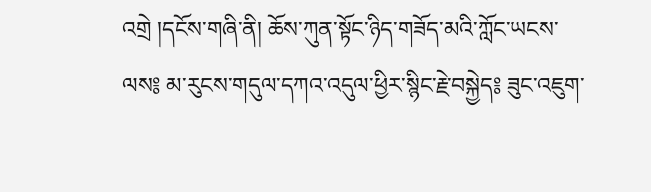འགྲེ །དངོས་གཞི་ནི། ཆོས་ཀུན་སྟོང་ཉིད་གཟོད་མའི་ཀློང་ཡངས་ལས༔ མ་རུངས་གདུལ་དཀའ་འདུལ་ཕྱིར་སྙིང་རྗེ་བསྐྱེད༔ ཟུང་འཇུག་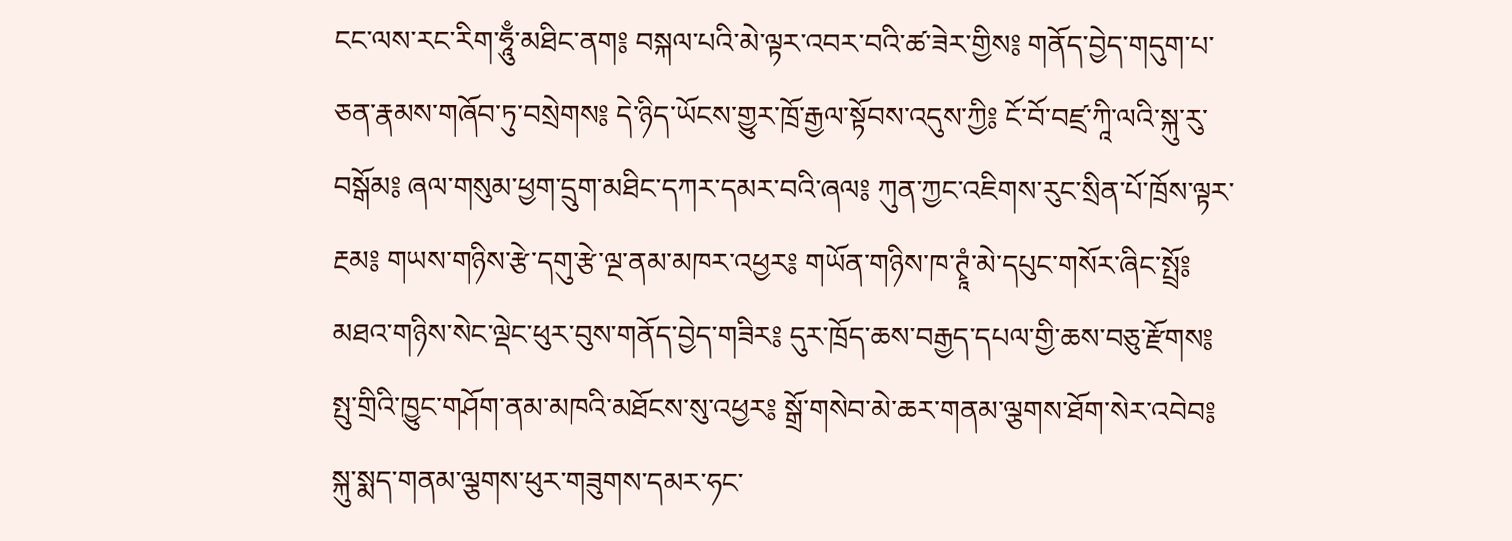ངང་ལས་རང་རིག་ཧཱུྃ་མཐིང་ནག༔ བསྐལ་པའི་མེ་ལྟར་འབར་བའི་ཚ་ཟེར་གྱིས༔ གནོད་བྱེད་གདུག་པ་ཅན་རྣམས་གཞོབ་ཏུ་བསྲེགས༔ དེ་ཉིད་ཡོངས་གྱུར་ཁྲོ་རྒྱལ་སྟོབས་འདུས་ཀྱི༔ ངོ་བོ་བཛྲ་ཀཱི་ལའི་སྐུ་རུ་བསྒོམ༔ ཞལ་གསུམ་ཕྱག་དྲུག་མཐིང་དཀར་དམར་བའི་ཞལ༔ ཀུན་ཀྱང་འཇིགས་རུང་སྲིན་པོ་ཁྲོས་ལྟར་རྔམ༔ གཡས་གཉིས་རྩེ་དགུ་རྩེ་ལྔ་ནམ་མཁར་འཕྱར༔ གཡོན་གཉིས་ཁ་ཊྭཱཾ་མེ་དཔུང་གསོར་ཞིང་སྤྲོ༔ མཐའ་གཉིས་སེང་ལྡེང་ཕུར་བུས་གནོད་བྱེད་གཟིར༔ དུར་ཁྲོད་ཆས་བརྒྱད་དཔལ་གྱི་ཆས་བཅུ་རྫོགས༔ སྤུ་གྲིའི་ཁྱུང་གཤོག་ནམ་མཁའི་མཐོངས་སུ་འཕྱར༔ སྒྲོ་གསེབ་མེ་ཆར་གནམ་ལྕགས་ཐོག་སེར་འབེབ༔ སྐུ་སྨད་གནམ་ལྕགས་ཕུར་གཟུགས་དམར་ཧང་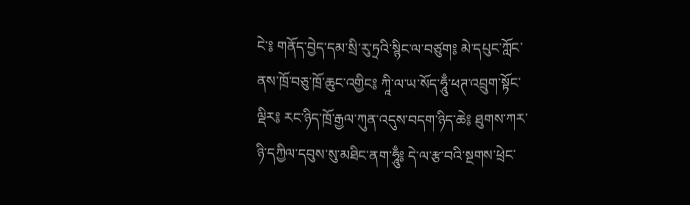ངེ་༔ གནོད་བྱེད་དམ་སྲི་རུ་ཏྲའི་སྙིང་ལ་བཙུག༔ མེ་དཔུང་ཀློང་ནས་ཁྲོ་བཅུ་ཁྲོ་ཆུང་འགྱིང༔ ཀཱི་ལ་ཡ་སོད་ཧཱུྃ་ཕཊ་འབྲུག་སྟོང་ལྡིར༔ རང་ཉིད་ཁྲོ་རྒྱལ་ཀུན་འདུས་བདག་ཉིད་ཆེ༔ ཐུགས་ཀར་ཉི་དཀྱིལ་དབུས་སུ་མཐིང་ནག་ཧཱུྃ༔ དེ་ལ་རྩ་བའི་སྔགས་ཕྲེང་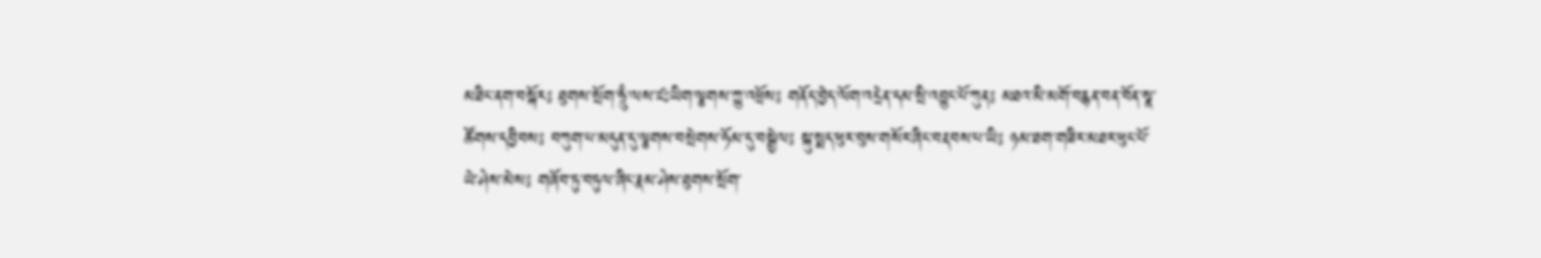མཐིང་ནག་བསྐོར༔ ཐུགས་སྲོག་ཧཱུྃ་ལས་ཛཿཡིག་ལྕགས་ཀྱུ་འཕྲོས༔ གནོད་བྱེད་ལོག་འདྲེན་དམ་སྲི་འབྱུང་པོ་ཀུན༔ མཐའ་མི་མགོ་བརྙན་བན་བོན་སྣ་ཚོགས་དབྱིབས༔ བཀུག་པ་མདུན་དུ་ལྕགས་བསྲེགས་ཧོམ་དུ་བསྒྱེལ༔ སྐུ་སྨད་ཕུར་བུས་གསོར་ཞིང་བརྡབས་པ་ཡི༔ ཉམ་ཐག་གཟིར་མཐར་ཕུང་པོ་ཡེ་ཤེས་མེས༔ གཞོབ་ཏུ་བཏུལ་ཞིང་རྣམ་ཤེས་ཐུགས་སྲོག་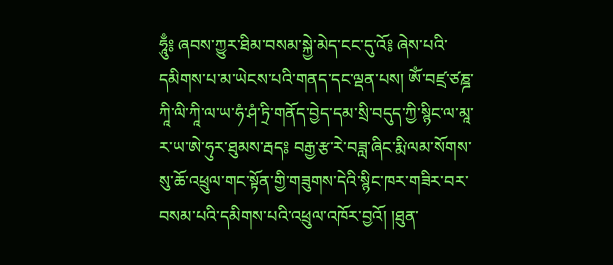ཧཱུྃ༔ ཞབས་ཀྱུར་ཐིམ་བསམ་སྐྱེ་མེད་ངང་དུ་འོ༔ ཞེས་པའི་དམིགས་པ་མ་ཡེངས་པའི་གནད་དང་ལྡན་པས། ཨོཾ་བཛྲ་ཙཎྜ་ཀཱི་ལི་ཀཱི་ལ་ཡ་ཧཾ་ཤཾ་ཏྲི་གནོད་བྱེད་དམ་སྲི་བདུད་ཀྱི་སྙིང་ལ་མཱ་ར་ཡ་ཨེ་ཧུར་ཐུམས་རྦད༔ བརྒྱ་རྩ་རེ་བཟླ་ཞིང་རྨི་ལམ་སོགས་སུ་ཆོ་འཕྲུལ་གང་སྟོན་གྱི་གཟུགས་དེའི་སྙིང་ཁར་གཟིར་བར་བསམ་པའི་དམིགས་པའི་འཕྲུལ་འཁོར་བྱའོ། །ཐུན་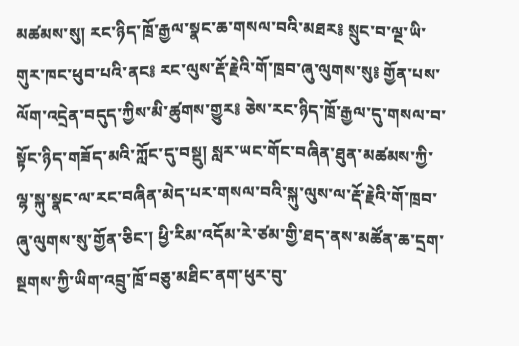མཚམས་སུ། རང་ཉིད་ཁྲོ་རྒྱལ་སྣང་ཆ་གསལ་བའི་མཐར༔ སྲུང་བ་ལྔ་ཡི་གུར་ཁང་ཕུབ་པའི་ནང༔ རང་ལུས་རྡོ་རྗེའི་གོ་ཁྲབ་ཞུ་ལུགས་སུ༔ གྱོན་པས་ལོག་འདྲེན་བདུད་ཀྱིས་མི་ཚུགས་གྱུར༔ ཅེས་རང་ཉིད་ཁྲོ་རྒྱལ་དུ་གསལ་བ་སྟོང་ཉིད་གཟོད་མའི་ཀློང་དུ་བསྡུ། སླར་ཡང་གོང་བཞིན་ཐུན་མཚམས་ཀྱི་ལྷ་སྐུ་སྣང་ལ་རང་བཞིན་མེད་པར་གསལ་བའི་སྐུ་ལུས་ལ་རྡོ་རྗེའི་གོ་ཁྲབ་ཞུ་ལུགས་སུ་གྱོན་ཅིང་། ཕྱི་རིམ་འདོམ་རེ་ཙམ་གྱི་ཐད་ནས་མཚོན་ཆ་དྲག་སྔགས་ཀྱི་ཡིག་འབྲུ་ཁྲོ་བཅུ་མཐིང་ནག་ཕུར་བུ་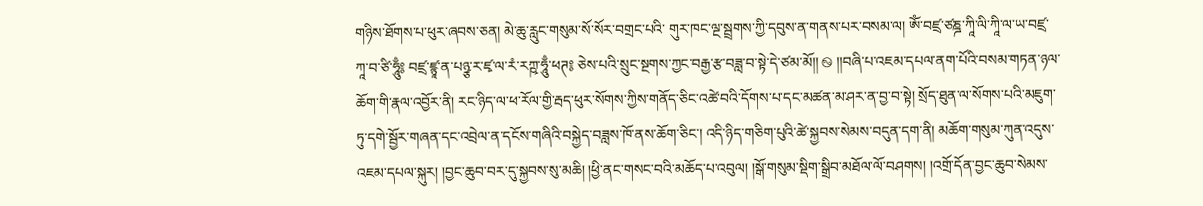གཉིས་ཐོགས་པ་ཕུར་ཞབས་ཅན། མེ་ཆུ་རླུང་གསུམ་སོ་སོར་བགྲང་པའི་ གུར་ཁང་ལྔ་སྦྲགས་ཀྱི་དབུས་ན་གནས་པར་བསམ་ལ། ཨོཾ་བཛྲ་ཙཎྜ་ཀཱི་ལི་ཀཱི་ལ་ཡ་བཛྲ་ཀཱ་བ་ཙི་ཧཱུྃ༔ བཛྲ་ཛྙཱ་ན་པཉྩ་ར་ཛྭ་ལ་རཾ་རཀྵ་ཧཱུྃ་ཕཊ༔ ཅེས་པའི་སྲུང་སྔགས་ཀྱང་བརྒྱ་རྩ་བཟླ་བ་སྟེ་དེ་ཙམ་མོ།། ࿊ །།བཞི་པ་འཇམ་དཔལ་ནག་པོའི་བསམ་གཏན་ཉལ་ཆོག་གི་རྣལ་འབྱོར་ནི། རང་ཉིད་ལ་ཕ་རོལ་གྱི་རྦད་ཕུར་སོགས་ཀྱིས་གནོད་ཅིང་འཚེ་བའི་དོགས་པ་དང་མཚན་མ་ཤར་ན་བྱ་བ་སྟེ། སྲོད་ཐུན་ལ་སོགས་པའི་མཇུག་ཏུ་དགེ་སྦྱོར་གཞན་དང་འབྲེལ་ན་དངོས་གཞིའི་བསྐྱེད་བཟླས་ཁོ་ནས་ཆོག་ཅིང་། འདི་ཉིད་གཅིག་པུའི་ཚེ་སྐྱབས་སེམས་བདུན་དག་ནི། མཆོག་གསུམ་ཀུན་འདུས་འཇམ་དཔལ་སྐུར། །བྱང་ཆུབ་བར་དུ་སྐྱབས་སུ་མཆི། །ཕྱི་ནང་གསང་བའི་མཆོད་པ་འབུལ། །སྒོ་གསུམ་སྡིག་སྒྲིབ་མཐོལ་ལོ་བཤགས། །འགྲོ་དོན་བྱང་ཆུབ་སེམས་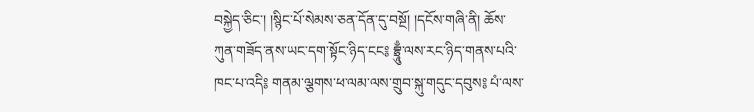བསྐྱེད་ཅིང་། །སྙིང་པོ་སེམས་ཅན་དོན་དུ་བསྔོ། །དངོས་གཞི་ནི། ཆོས་ཀུན་གཟོད་ནས་ཡང་དག་སྟོང་ཉིད་ངང༔ བྷྲཱུྃ་ལས་རང་ཉིད་གནས་པའི་ཁང་པ་འདི༔ གནམ་ལྕགས་ཕ་ལམ་ལས་གྲུབ་སྐུ་གདུང་དབུས༔ པཾ་ལས་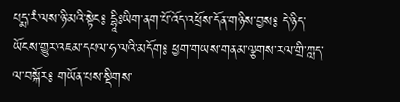པདྨ་རཾ་ལས་ཉི་མའི་སྟེང༔ དྷཱིཿཡིག་ནག་པོ་འོད་འཕྲོས་དོན་གཉིས་བྱས༔ དེ་ཉིད་ཡོངས་གྱུར་འཇམ་དཔལ་ཧ་ལའི་མདོག༔ ཕྱག་གཡས་གནམ་ལྕགས་རལ་གྲི་ཀླད་ལ་བསྐོར༔ གཡོན་པས་སྡིགས་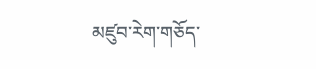མཛུབ་རེག་གཅོད་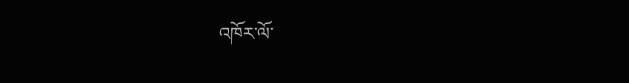འཁོར་ལོ་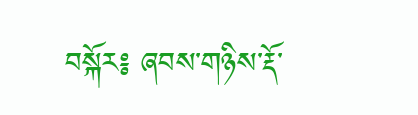བསྐོར༔ ཞབས་གཉིས་རྡོ་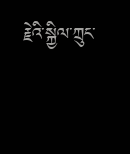རྗེའི་སྐྱིལ་ཀྲུང་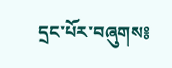དྲང་པོར་བཞུགས༔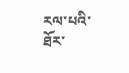རལ་པའི་ཐོར་